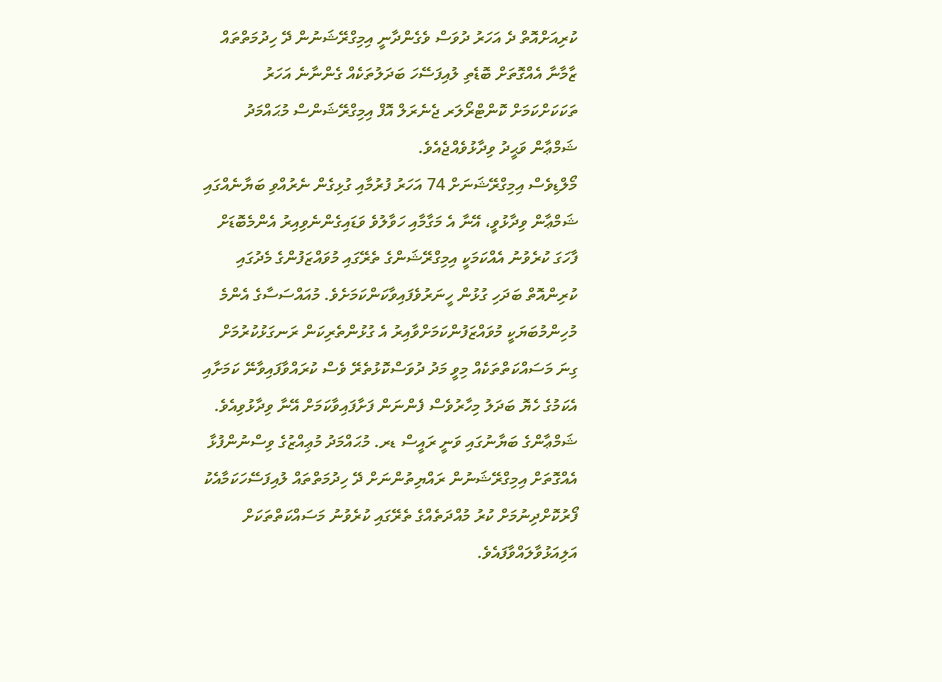ކުރިއަށްއޮތް ދެ އަހަރު ދުވަސް ވެގެންދާނީ އިމިގްރޭޝަނުން ދޭ ހިދުމަތްތައް ޒާމާނާ އެއްގޮތަށް ބޮޑެތި ލުއިފަސޭހަ ބަދަލުތަކެއް ގެންނާނެ އަހަރު ތަކަކަށްކަމަށް ކޮންޓްރޯލަރ ޖެނެރަލް އޮފް އިމިގްރޭޝަންސް މުޙައްމަދު ޝަމްޢާން ވަޙީދު ވިދާޅުވެއްޖެއެވެ.
މޯލްޑިވެސް އިމިގްރޭޝަނަށް 74 އަހަރު ފުރުމާއި ގުޅިގެން ނެރުއްވި ބަޔާނެއްގައި ޝަމްޢާން ވިދާޅުވީ، އޭނާ އެ މަގާމާއި ހަވާލުވެ ވަޑައިގެންނެވިއިރު އެންމެބޮޑަށް ފާހަގަ ކުރެވުނު އެއްކަމަކީ އިމިގްރޭޝަންގެ ތެރޭގައި މުވައްޒަފުންގެ މެދުގައި ކުރިންއޮތް ބަދަހި ގުޅުން ހީނަރުވެފައިވާކަންކަމަށެވެ. މުއައްސަސާގެ އެންމެ މުހިންމުބަޔަކީ މުވައްޒަފުންކަމަށްވާއިރު އެ ގުޅުންތެރިކަން ރަނގަޅުކުރުމަށް ގިނަ މަސައްކަތްތަކެއް މިވީ މަދު ދުވަސްކޮޅުތެރޭ ވެސް ކުރައްވާފައިވާނޭ ކަމަށާއި އެކަމުގެ ހެޔޮ ބަދަލު މިހާރުވެސް ފެންނަން ފަށާފައިވާކަމަށް އޭނާ ވިދާޅުވިއެވެ.
ޝަމްޢާންގެ ބަޔާނުގައި ވަނީ ރައީސް ޑރ. މުޙައްމަދު މުޢިއްޒުގެ ވިސްނުންފުޅާ އެއްގޮތަށް އިމިގްރޭޝަނުން ރައްޔިތުންނަށް ދޭ ހިދުމަތްތައް ލުއިފަސޭހަކަމާއެކު ފޯރުކޮށްދިނުމަށް ކުރު މުއްދަތެއްގެ ތެރޭގައި ކުރެވުނު މަސައްކަތްތަކަށް އަލިއަޅުވާލައްވާފައެވެ.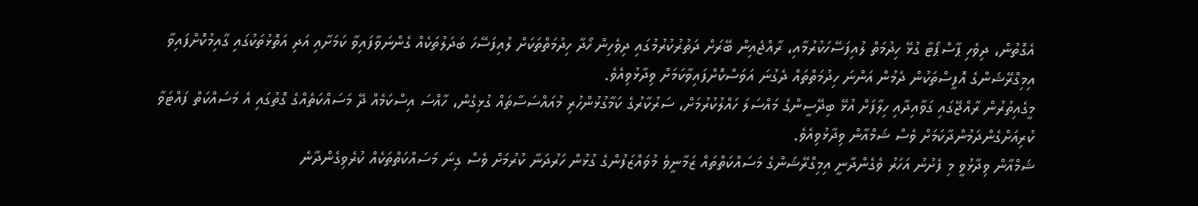އެގޮތުން، ދިވެހި ޕާސްޕޯޓާ ގުޅޭ ހިދުމަތް ލުއިފަސޭހަކުރުމާއި، ރާއްޖެއިން ބޭރަށް ދަތުރުކުރުމުގައި ދިވެހިން ހޯދާ ހިދުމަތްތަކަށް ލުއިފަސޭހަ ބަދަލުތަކެއް ގެންނަވާފައިވާ ކަމަށާއި އަދި އަތޮޅުތަކުގައި ގާއިމުކޮށްފައިވާ އިމިގްރޭޝަންގެ އޮފީސްތަކުން ދެމުން އަންނަ ހިދުމަތްތައް ދެގުނަ އަވަސްކޮށްފައިވާކަމަށް ވިދާޅުވިއެވެ.
މީގެއިތުރުން ރާއްޖޭގައި ގަވާއިދާއި ހިލާފަށް އުޅޭ ބިދޭސީންގެ މައްސަލަ ހައްލުކުރުމަށް، ސަރުކާރުގެ ކަމާގުޅުންހުރި މުއައްސަސާތައް ގުޅިގެން، ހާއްސަ އިސްކަމެއް ދޭ މަސައްކަތެއްގެ ގޮތުގައި އެ މަސައްކަތް ފައްޓަވާ ކުރިއަށްގެންދަމުންދާކަމަށް ވެސް ޝަމްއާން ވިދާޅުވިއެވެ.
ޝަމްއާން ވިދާޅުވީ މި ފެށުނު އަހަރު ވެގެންދާނީ އިމިގްރޭޝަންގެ މަސައްކަތްތައް ޒަމާނީވެ މުވައްޒަފުންގެ ގުޅުން ހަރުދަނާ ކުރުމަށް ވެސް ގިނަ މަސައްކަތްތަކެއް ކުރެވިގެންދާނެ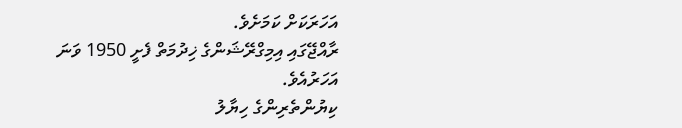އަހަރަކަށް ކަމަށެވެ.
ރާއްޖޭގައި އިމިގްރޭޝަންގެ ޚިދުމަތް ފެށީ 1950 ވަނަ އަހަރުއެވެ.
ކިޔުންތެރިންގެ ހިޔާލު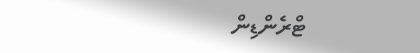ޓްރެންޑިން